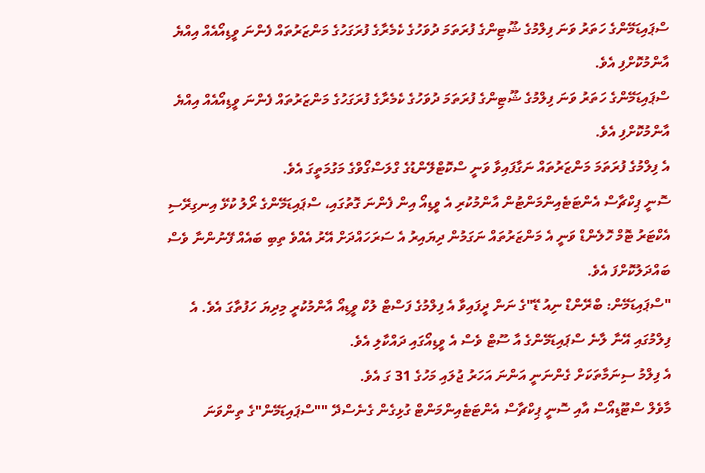ސްޕައިޑަމޭންގެ ހަތަރު ވަނަ ފިލްމުގެ ޝޫޓިންގެ ފުރަތަމަ ދުވަހުގެ ކެމެރާގެ ފުރަގަހުގެ މަންޒަރުތައް ފެންނަ ވީޑިއޯއެއް އިއްޔެ އާންމުކޮށްފި އެވެ.
ސްޕައިޑަމޭންގެ ހަތަރު ވަނަ ފިލްމުގެ ޝޫޓިންގެ ފުރަތަމަ ދުވަހުގެ ކެމެރާގެ ފުރަގަހުގެ މަންޒަރުތައް ފެންނަ ވީޑިއޯއެއް އިއްޔެ އާންމުކޮށްފި އެވެ.
އެ ފިލްމުގެ ފުރަތަމަ މަންޒަރުތައް ނަގާފައިވާ ވަނީ ސްކޮޓްލޭންޑުގެ ގްލަސްގޯވްގެ މަގުމަތީގަ އެވެ.
ސޮނީ ޕިކްޗާސް އެންޓަޓެއިންމަންޓުން އާންމުކުރި އެ ވީޑިއޯ އިން ފެންނަ ގޮތުގައި، ސްޕައިޑަމޭންގެ ރޯލު ކުޅޭ އިނގިރޭސި އެކްޓަރު ޓޮމް ހޮލެންޑް ވަނީ އެ މަންޒަރުތައް ނަގަމުން ދިޔައިރު އެ ސަރަހައްދަށް އޭރު އެއްވެ ތިބި ބައެއް ފޭނުންނާ ވެސް ބައްދަލުކޮށްފަ އެވެ.
"ސްޕައިޑަމޭން: ބްރޭންޑް ނިއު ޑޭ"ގެ ނަން ދީފައިވާ އެ ފިލްމުގެ ފަސްޓް ލުކް ވީޑިއޯ އާންމުކުރީ މިދިޔަ ހަފުތާގަ އެވެ. އެ ފިލްމުގައި އޭނާ ލާނެ ސްޕައިޑަމޭންގެ އާ ސޫޓް ވެސް އެ ވީޑިއޯގައި ދައްކާލި އެވެ.
އެ ފިލްމު ސިނަމާތަކަށް ގެންނަނީ އަންނަ އަހަރު ޖުލައި މަހުގެ 31 ގަ އެވެ.
މާވެލް ސްޓޫޑިއޯސް އާއި ސޮނީ ޕިކްޗާސް އެންޓަޓެއިންމަންޓް ގުޅިގެން ގެނެސްދޭ ""ސްޕައިޑަމޭން"ގެ ތިންވަނަ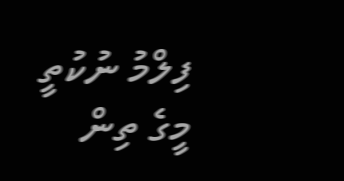ފިލްމު ނުކުތީ މީގެ ތިން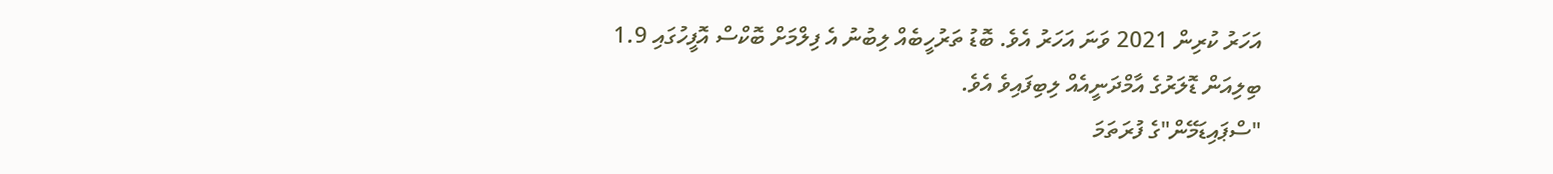އަހަރު ކުރިން 2021 ވަނަ އަހަރު އެވެ. ބޮޑު ތަރުހީބެއް ލިބުނު އެ ފިލްމަށް ބޮކްސް އޮފީހުގައި 1.9 ބިލިއަން ޑޮލަރުގެ އާމްދަނީއެއް ލިބިފައިވެ އެވެ.
"ސްޕައިޑަމޭން"ގެ ފުރަތަމަ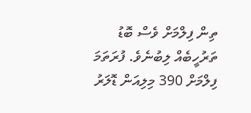ތިން ފިލްމަށް ވެސް ބޮޑު ތަރުހީބެއް ލިބުނެވެ. ފުރަތަމަ ފިލްމަށް 390 މިލިއަން ޑޮލަރު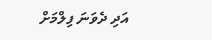އަދި ދެވަނަ ފިލްމަށް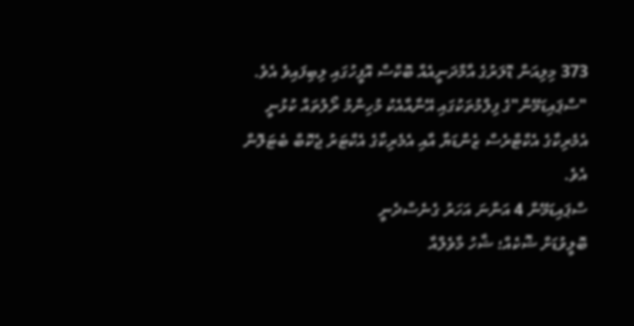373 މިލިއަން ޑޮލަރުގެ އާމްދަނީއެއް ބޮކްސް އޮފީހުގައި ލިބިފައިވެ އެވެ.
"ސްޕައިޑަމޭން"ގެ ފިލްމުތަކުގައި އޭނާއާއެކު މުހިންމު ރޯލުތައް ކުޅުނީ އެމެރިކާގެ އެކްޓްރެސް ޒެންޑަޔާ އާއި އެމެރިކާގެ އެކްޓަރު ޖެކޮބް ބެޓަލޮން އެވެ.
ސްޕައިޑަމޭން 4 އަންނަ އަހަރު ގެނެސްދެނީ
ބޮލީވުޑަށް ޝޮކެއް؛ ޝާހު މާވެލްއާ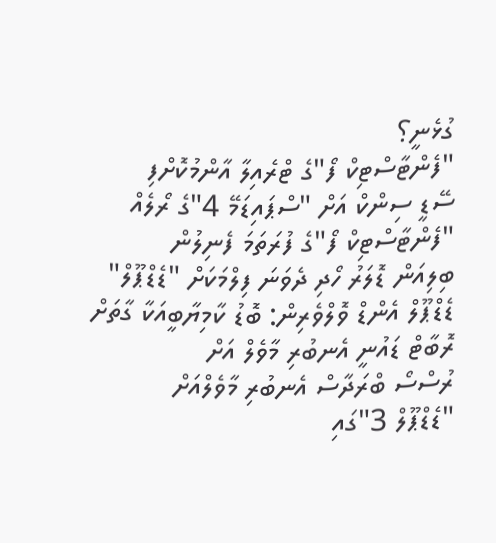ގުޅެނީ؟
"ފެންޓާސްޓިކް ފޯ"ގެ ޓްރެއިލާ އާންމުކޮށްފި
ސޭޑީ ސިންކް އަށް "ސްޕައިޑަމޭ 4"ގެ ރޯލެއް
"ފެންޓާސްޓިކް ފޯ"ގެ ފުރަތަމަ ފެނިލުން
ބިލިއަން ޑޮލަރު ހޯދި ދެވަނަ ފިލްމަކަށް "ޑެޑްޕޫލް"
ޑެޑްޕޫލް އެންޑް ވޮލްވެރިން: ބޮޑު ކާމިޔާބީއަކާ ގާތަށް
ރޮބާޓް ޑައުނީ އެނބުރި މާވެލް އަށް
ރުސްސޯ ބްރަދާސް އެނބުރި މާވެލްއަށް
"ޑެޑްޕޫލް 3"ގައި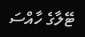ޓޭލާގެ ހާއްސަ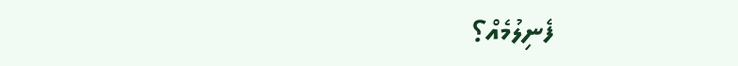ފެނިލުމެއް؟